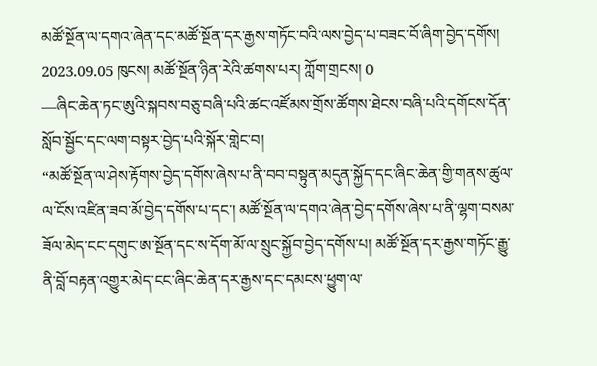མཚོ་སྔོན་ལ་དགའ་ཞེན་དང་མཚོ་སྔོན་དར་རྒྱས་གཏོང་བའི་ལས་བྱེད་པ་བཟང་བོ་ཞིག་བྱེད་དགོས།
2023.09.05 ཁུངས། མཚོ་སྔོན་ཉིན་རེའི་ཚགས་པར། ཀློག་གྲངས། 0
—ཞིང་ཆེན་ཏང་ཨུའི་སྐབས་བཅུ་བཞི་པའི་ཚང་འཛོམས་གྲོས་ཚོགས་ཐེངས་བཞི་པའི་དགོངས་དོན་སློབ་སྦྱོང་དང་ལག་བསྟར་བྱེད་པའི་སྐོར་གླེང་བ།
“མཚོ་སྔོན་ལ་ཤེས་རྟོགས་བྱེད་དགོས་ཞེས་པ་ནི་བབ་བསྟུན་མདུན་སྐྱོད་དང་ཞིང་ཆེན་གྱི་གནས་ཚུལ་ལ་ངོས་འཛིན་ཟབ་མོ་བྱེད་དགོས་པ་དང་། མཚོ་སྔོན་ལ་དགའ་ཞེན་བྱེད་དགོས་ཞེས་པ་ནི་ལྷག་བསམ་ཟོལ་མེད་ངང་དགུང་ཨ་སྔོན་དང་ས་དོག་མོ་ལ་སྲུང་སྐྱོབ་བྱེད་དགོས་པ། མཚོ་སྔོན་དར་རྒྱས་གཏོང་རྒྱུ་ནི་བློ་བརྟན་འགྱུར་མེད་ངང་ཞིང་ཆེན་དར་རྒྱས་དང་དམངས་ཕྱུག་ལ་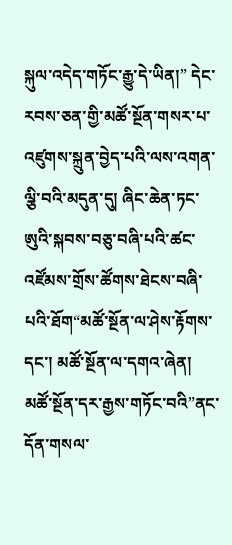སྐུལ་འདེད་གཏོང་རྒྱུ་དེ་ཡིན།” དེང་རབས་ཅན་གྱི་མཚོ་སྔོན་གསར་པ་འཛུགས་སྐྲུན་བྱེད་པའི་ལས་འགན་ལྕི་བའི་མདུན་དུ། ཞིང་ཆེན་ཏང་ཨུའི་སྐབས་བཅུ་བཞི་པའི་ཚང་འཛོམས་གྲོས་ཚོགས་ཐེངས་བཞི་པའི་ཐོག“མཚོ་སྔོན་ལ་ཤེས་རྟོགས་དང་། མཚོ་སྔོན་ལ་དགའ་ཞེན། མཚོ་སྔོན་དར་རྒྱས་གཏོང་བའི”ནང་དོན་གསལ་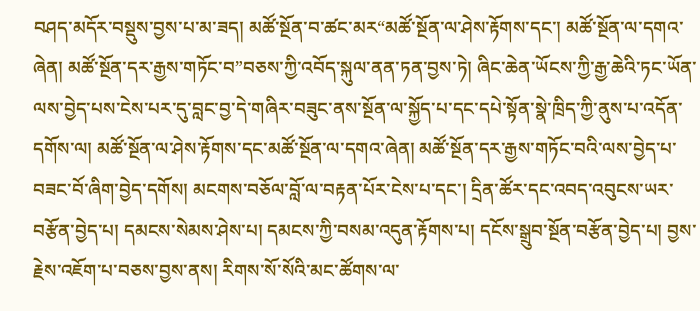བཤད་མདོར་བསྡུས་བྱས་པ་མ་ཟད། མཚོ་སྔོན་བ་ཚང་མར“མཚོ་སྔོན་ལ་ཤེས་རྟོགས་དང་། མཚོ་སྔོན་ལ་དགའ་ཞེན། མཚོ་སྔོན་དར་རྒྱས་གཏོང་བ”བཅས་ཀྱི་འབོད་སྐུལ་ནན་ཏན་བྱས་ཏེ། ཞིང་ཆེན་ཡོངས་ཀྱི་རྒྱ་ཆེའི་ཏང་ཡོན་ལས་བྱེད་པས་ངེས་པར་དུ་བླང་བྱ་དེ་གཞིར་བཟུང་ནས་སྔོན་ལ་སྐྱོད་པ་དང་དཔེ་སྟོན་སྣེ་ཁྲིད་ཀྱི་ནུས་པ་འདོན་དགོས་ལ། མཚོ་སྔོན་ལ་ཤེས་རྟོགས་དང་མཚོ་སྔོན་ལ་དགའ་ཞེན། མཚོ་སྔོན་དར་རྒྱས་གཏོང་བའི་ལས་བྱེད་པ་བཟང་བོ་ཞིག་བྱེད་དགོས། མངགས་བཅོལ་བློ་ལ་བརྟན་པོར་ངེས་པ་དང་། དྲིན་ཚོར་དང་འབད་འབུངས་ཡར་བརྩོན་བྱེད་པ། དམངས་སེམས་ཤེས་པ། དམངས་ཀྱི་བསམ་འདུན་རྟོགས་པ། དངོས་སྒྲུབ་སྔོན་བརྩོན་བྱེད་པ། བྱས་རྗེས་འཇོག་པ་བཅས་བྱས་ནས། རིགས་སོ་སོའི་མང་ཚོགས་ལ་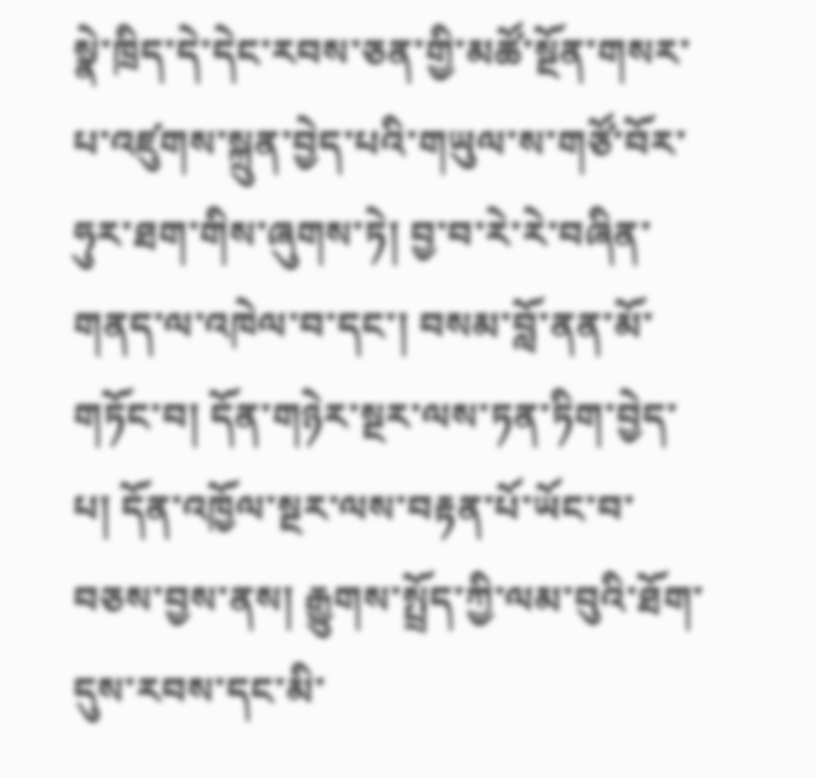སྣེ་ཁྲིད་དེ་དེང་རབས་ཅན་གྱི་མཚོ་སྔོན་གསར་པ་འཛུགས་སྐྲུན་བྱེད་པའི་གཡུལ་ས་གཙོ་བོར་ཧུར་ཐག་གིས་ཞུགས་ཏེ། བྱ་བ་རེ་རེ་བཞིན་གནད་ལ་འཁེལ་བ་དང་། བསམ་བློ་ནན་མོ་གཏོང་བ། དོན་གཉེར་སྔར་ལས་ཏན་ཏིག་བྱེད་པ། དོན་འཁྱོལ་སྔར་ལས་བརྟན་པོ་ཡོང་བ་བཅས་བྱས་ནས། རྒྱུགས་སྤྲོད་ཀྱི་ལམ་བུའི་ཐོག་དུས་རབས་དང་མི་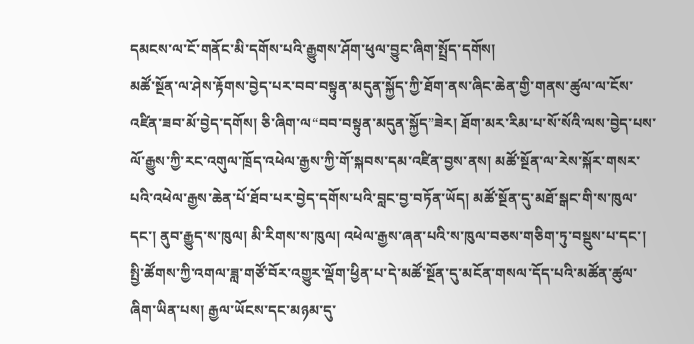དམངས་ལ་ངོ་གནོང་མི་དགོས་པའི་རྒྱུགས་ཤོག་ཕུལ་བྱུང་ཞིག་སྤྲོད་དགོས།
མཚོ་སྔོན་ལ་ཤེས་རྟོགས་བྱེད་པར་བབ་བསྟུན་མདུན་སྐྱོད་ཀྱི་ཐོག་ནས་ཞིང་ཆེན་གྱི་གནས་ཚུལ་ལ་ངོས་འཛིན་ཟབ་མོ་བྱེད་དགོས། ཅི་ཞིག་ལ“བབ་བསྟུན་མདུན་སྐྱོད”ཟེར། ཐོག་མར་རིམ་པ་སོ་སོའི་ལས་བྱེད་པས་ལོ་རྒྱུས་ཀྱི་རང་འགུལ་ཁྲོད་འཕེལ་རྒྱས་ཀྱི་གོ་སྐབས་དམ་འཛིན་བྱས་ནས། མཚོ་སྔོན་ལ་རེས་སྐོར་གསར་པའི་འཕེལ་རྒྱས་ཆེན་པོ་ཐོབ་པར་བྱེད་དགོས་པའི་བླང་བྱ་བཏོན་ཡོད། མཚོ་སྔོན་དུ་མཐོ་སྒང་གི་ས་ཁུལ་དང་། ནུབ་རྒྱུད་ས་ཁུལ། མི་རིགས་ས་ཁུལ། འཕེལ་རྒྱས་ཞན་པའི་ས་ཁུལ་བཅས་གཅིག་ཏུ་བསྡུས་པ་དང་། སྤྱི་ཚོགས་ཀྱི་འགལ་ཟླ་གཙོ་བོར་འགྱུར་ལྡོག་ཕྱིན་པ་དེ་མཚོ་སྔོན་དུ་མངོན་གསལ་དོད་པའི་མཚོན་ཚུལ་ཞིག་ཡིན་པས། རྒྱལ་ཡོངས་དང་མཉམ་དུ་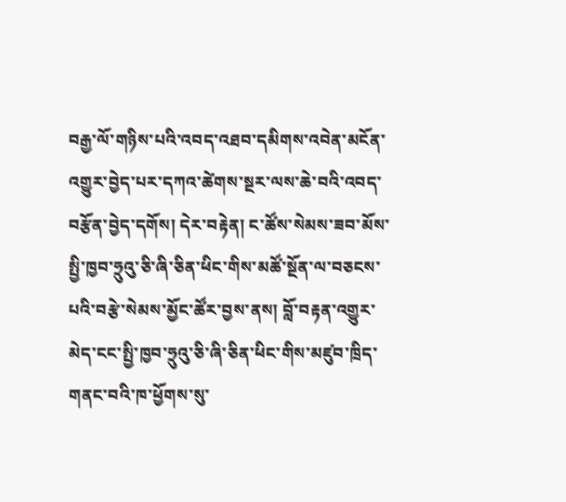བརྒྱ་ལོ་གཉིས་པའི་འབད་འཐབ་དམིགས་འབེན་མངོན་འགྱུར་བྱེད་པར་དཀའ་ཚེགས་སྔར་ལས་ཆེ་བའི་འབད་བརྩོན་བྱེད་དགོས། དེར་བརྟེན། ང་ཚོས་སེམས་ཟབ་མོས་སྤྱི་ཁྱབ་ཧྲུའུ་ཅི་ཞི་ཅིན་ཕིང་གིས་མཚོ་སྔོན་ལ་བཅངས་པའི་བརྩེ་སེམས་མྱོང་ཚོར་བྱས་ནས། བློ་བརྟན་འགྱུར་མེད་ངང་སྤྱི་ཁྱབ་ཧྲུའུ་ཅི་ཞི་ཅིན་ཕིང་གིས་མཛུབ་ཁྲིད་གནང་བའི་ཁ་ཕྱོགས་སུ་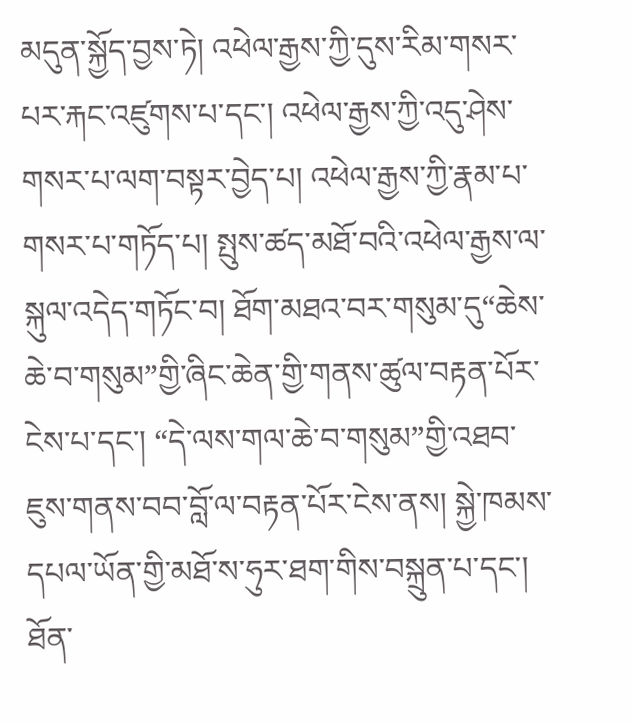མདུན་སྐྱོད་བྱས་ཏེ། འཕེལ་རྒྱས་ཀྱི་དུས་རིམ་གསར་པར་རྐང་འཛུགས་པ་དང་། འཕེལ་རྒྱས་ཀྱི་འདུ་ཤེས་གསར་པ་ལག་བསྟར་བྱེད་པ། འཕེལ་རྒྱས་ཀྱི་རྣམ་པ་གསར་པ་གཏོད་པ། སྤུས་ཚད་མཐོ་བའི་འཕེལ་རྒྱས་ལ་སྐུལ་འདེད་གཏོང་བ། ཐོག་མཐའ་བར་གསུམ་དུ“ཆེས་ཆེ་བ་གསུམ”གྱི་ཞིང་ཆེན་གྱི་གནས་ཚུལ་བརྟན་པོར་ངེས་པ་དང་། “དེ་ལས་གལ་ཆེ་བ་གསུམ”གྱི་འཐབ་ཇུས་གནས་བབ་བློ་ལ་བརྟན་པོར་ངེས་ནས། སྐྱེ་ཁམས་དཔལ་ཡོན་གྱི་མཐོ་ས་ཧུར་ཐག་གིས་བསྐྲུན་པ་དང་། ཐོན་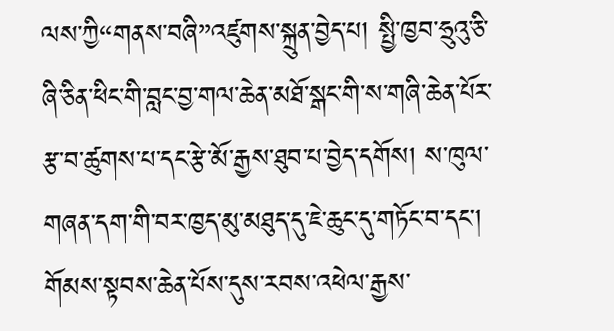ལས་ཀྱི“གནས་བཞི”འཛུགས་སྐྲུན་བྱེད་པ། སྤྱི་ཁྱབ་ཧྲུའུ་ཅི་ཞི་ཅིན་ཕིང་གི་བླང་བྱ་གལ་ཆེན་མཐོ་སྒང་གི་ས་གཞི་ཆེན་པོར་རྩ་བ་ཚུགས་པ་དང་རྩེ་མོ་རྒྱས་ཐུབ་པ་བྱེད་དགོས། ས་ཁུལ་གཞན་དག་གི་བར་ཁྱད་མུ་མཐུད་དུ་ཇེ་ཆུང་དུ་གཏོང་བ་དང་། གོམས་སྟབས་ཆེན་པོས་དུས་རབས་འཕེལ་རྒྱས་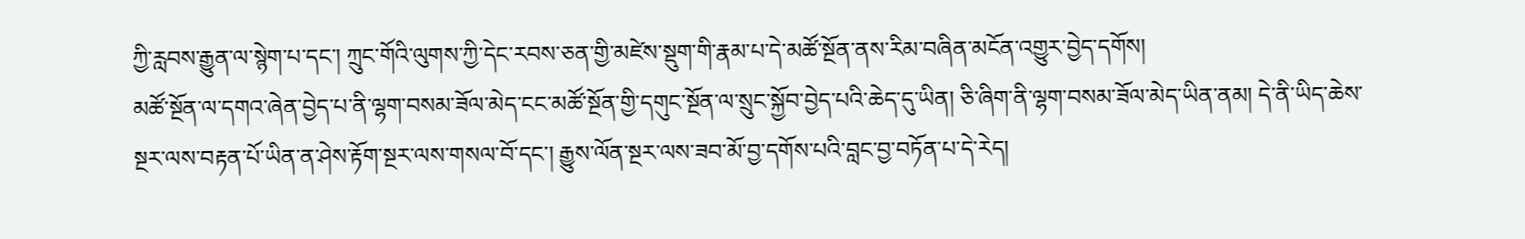ཀྱི་རླབས་རྒྱུན་ལ་སྙེག་པ་དང་། ཀྲུང་གོའི་ལུགས་ཀྱི་དེང་རབས་ཅན་གྱི་མཛེས་སྡུག་གི་རྣམ་པ་དེ་མཚོ་སྔོན་ནས་རིམ་བཞིན་མངོན་འགྱུར་བྱེད་དགོས།
མཚོ་སྔོན་ལ་དགའ་ཞེན་བྱེད་པ་ནི་ལྷག་བསམ་ཟོལ་མེད་ངང་མཚོ་སྔོན་གྱི་དགུང་སྔོན་ལ་སྲུང་སྐྱོབ་བྱེད་པའི་ཆེད་དུ་ཡིན། ཅི་ཞིག་ནི་ལྷག་བསམ་ཟོལ་མེད་ཡིན་ནམ། དེ་ནི་ཡིད་ཆེས་སྔར་ལས་བརྟན་པོ་ཡིན་ན་ཤེས་རྟོག་སྔར་ལས་གསལ་བོ་དང་། རྒྱུས་ལོན་སྔར་ལས་ཟབ་མོ་བྱ་དགོས་པའི་བླང་བྱ་བཏོན་པ་དེ་རེད།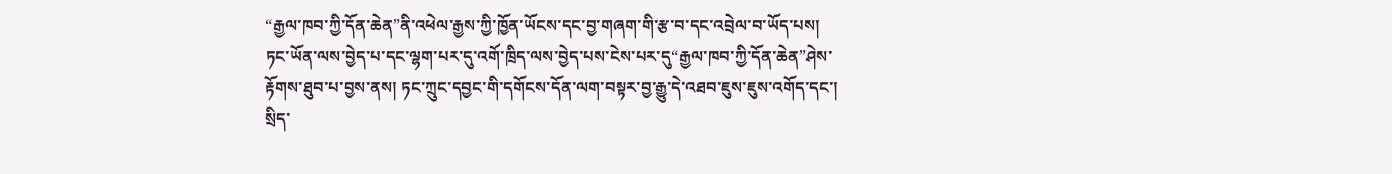“རྒྱལ་ཁབ་ཀྱི་དོན་ཆེན”ནི་འཕེལ་རྒྱས་ཀྱི་ཁྱོན་ཡོངས་དང་བྱ་གཞག་གི་རྩ་བ་དང་འབྲེལ་བ་ཡོད་པས། ཏང་ཡོན་ལས་བྱེད་པ་དང་ལྷག་པར་དུ་འགོ་ཁྲིད་ལས་བྱེད་པས་ངེས་པར་དུ“རྒྱལ་ཁབ་ཀྱི་དོན་ཆེན”ཤེས་རྟོགས་ཐུབ་པ་བྱས་ནས། ཏང་ཀྲུང་དབྱང་གི་དགོངས་དོན་ལག་བསྟར་བྱ་རྒྱུ་དེ་འཐབ་ཇུས་ཇུས་འགོད་དང་། སྲིད་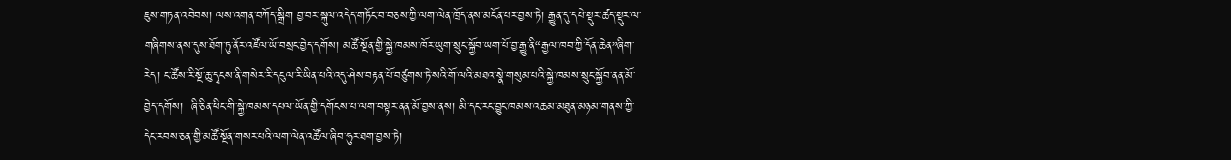ཇུས་གཏན་འབེབས། ལས་འགན་བཀོད་སྒྲིག བྱ་བར་སྐུལ་འདེད་གཏོང་བ་བཅས་ཀྱི་ལག་ལེན་ཁྲོད་ནས་མངོན་པར་བྱས་ཏེ། རྒྱུན་དུ་དཔེ་སྡུར་ཚད་སྡུར་ལ་གཞིགས་ནས་དུས་ཐོག་ཏུ་ནོར་འཛོལ་ཡོ་བསྲང་བྱེད་དགོས། མཚོ་སྔོན་གྱི་སྐྱེ་ཁམས་ཁོར་ཡུག་སྲུང་སྐྱོབ་ཡག་པོ་བྱ་རྒྱུ་ནི“རྒྱལ་ཁབ་ཀྱི་དོན་ཆེན”ཞིག་རེད། ང་ཚོས་རི་སྔོ་ཆུ་དྭངས་ནི་གསེར་རི་དངུལ་རི་ཡིན་པའི་འདུ་ཤེས་བརྟན་པོ་བཙུགས་ཏེ་སའི་གོ་ལའི་མཐའ་སྣེ་གསུམ་པའི་སྐྱེ་ཁམས་སྲུང་སྐྱོབ་ནན་མོ་བྱེད་དགོས།  ཞི་ཅིན་ཕིང་གི་སྐྱེ་ཁམས་དཔལ་ཡོན་གྱི་དགོངས་པ་ལག་བསྟར་ནན་མོ་བྱས་ནས། མི་དང་རང་བྱུང་ཁམས་འཆམ་མཐུན་མཉམ་གནས་ཀྱི་དེང་རབས་ཅན་གྱི་མཚོ་སྔོན་གསར་པའི་ལག་ལེན་འཚོལ་ཞིབ་ཧུར་ཐག་བྱས་ཏེ།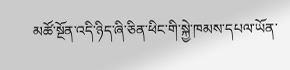མཚོ་སྔོན་འདི་ཉིད་ཞི་ཅིན་ཕིང་གི་སྐྱེ་ཁམས་དཔལ་ཡོན་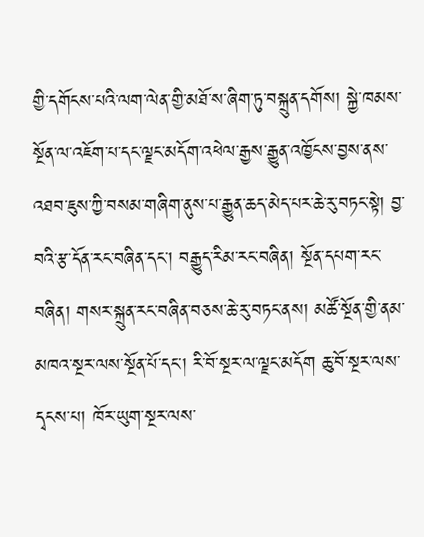གྱི་དགོངས་པའི་ལག་ལེན་གྱི་མཐོ་ས་ཞིག་ཏུ་བསྐྲུན་དགོས། སྐྱེ་ཁམས་སྔོན་ལ་འཇོག་པ་དང་ལྗང་མདོག་འཕེལ་རྒྱས་རྒྱུན་འཁྱོངས་བྱས་ནས་འཐབ་ཇུས་ཀྱི་བསམ་གཞིག་ནུས་པ་རྒྱུན་ཆད་མེད་པར་ཆེ་རུ་བཏང་སྟེ། བྱ་བའི་རྩ་དོན་རང་བཞིན་དང་། བརྒྱུད་རིམ་རང་བཞིན། སྔོན་དཔག་རང་བཞིན། གསར་སྐྲུན་རང་བཞིན་བཅས་ཆེ་རུ་བཏང་ནས། མཚོ་སྔོན་གྱི་ནམ་མཁའ་སྔར་ལས་སྔོན་པོ་དང་། རི་བོ་སྔར་ལ་ལྗང་མདོག ཆུ་བོ་སྔར་ལས་དྭངས་པ། ཁོར་ཡུག་སྔར་ལས་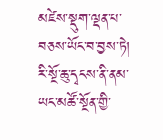མཛེས་སྡུག་ལྡན་པ་བཅས་ཡོང་བ་བྱས་ཏེ། རི་སྔོ་ཆུ་དྭངས་ནི་ནམ་ཡང་མཚོ་སྔོན་གྱི་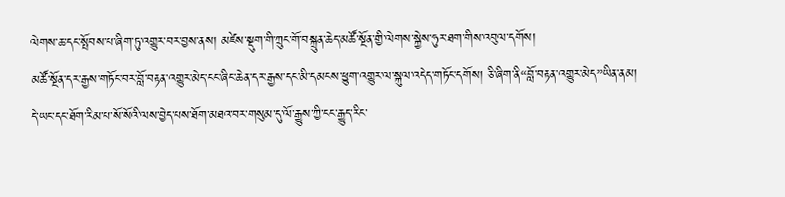ལེགས་ཆ་དང་སྤོབས་པ་ཞིག་ཏུ་འགྱུར་བར་བྱས་ནས། མཛེས་སྡུག་གི་ཀྲུང་གོ་བསྐྲུན་ཆེད་མཚོ་སྔོན་གྱི་ལེགས་སྐྱེས་ཧུར་ཐག་གིས་འབུལ་དགོས།
མཚོ་སྔོན་དར་རྒྱས་གཏོང་བར་བློ་བརྟན་འགྱུར་མེད་ངང་ཞིང་ཆེན་དར་རྒྱས་དང་མི་དམངས་ཕྱུག་འགྱུར་ལ་སྐུལ་འདེད་གཏོང་དགོས། ཅི་ཞིག་ནི“བློ་བརྟན་འགྱུར་མེད”ཡིན་ནམ། དེ་ཡང་དང་ཐོག་རིམ་པ་སོ་སོའི་ལས་བྱེད་པས་ཐོག་མཐའ་བར་གསུམ་དུ་ལོ་རྒྱུས་ཀྱི་ངང་རྒྱུད་རིང་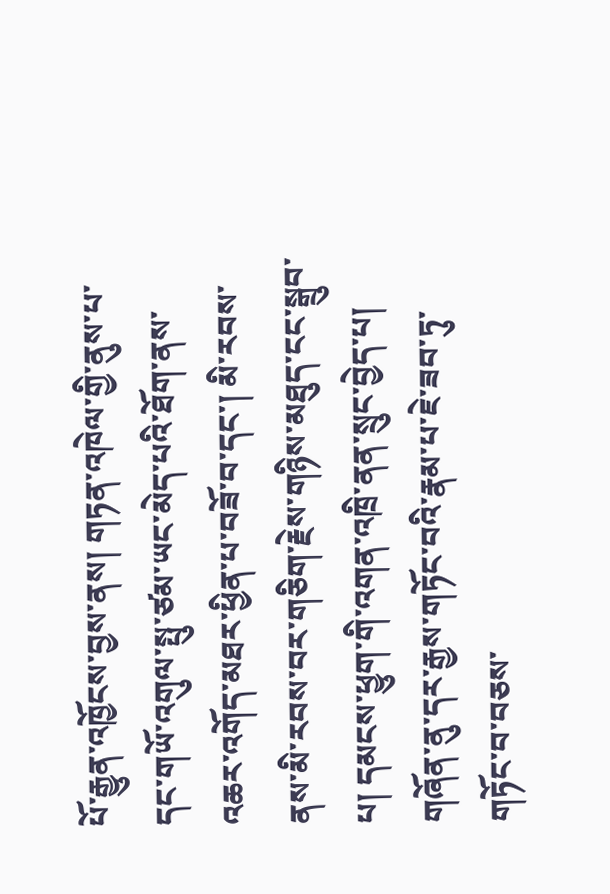པོ་རྒྱུན་འཁྱོངས་བྱས་ནས། གཏན་འཁེལ་གྱི་ནུས་པ་དང་གཡོ་འགུལ་སྤུ་ཙམ་ཡང་མེད་པའི་ཐོག་ནས་འཆར་འགོད་མཐར་ཕྱིན་པ་བཟོ་བ་དང་། མི་རབས་ནས་མི་རབས་བར་གཅིག་རྗེས་གཉིས་མཐུད་ངང་སྒྲུབ་པ། དམངས་ཕྱུག་གི་འགན་འཁྲི་ནན་སྲུང་བྱེད་པ། གཞོན་ནུ་དར་རྒྱས་གཏོང་བའི་རྣམ་པ་ཇེ་ཟབ་ཏུ་གཏོང་བ་བཅས་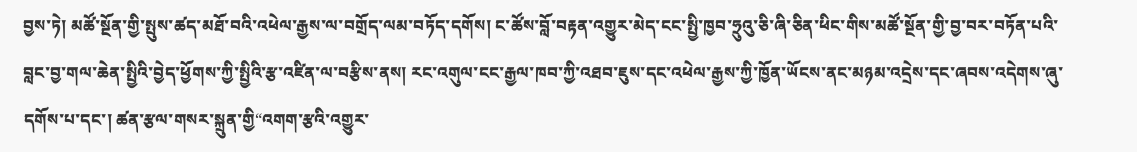བྱས་ཏེ། མཚོ་སྔོན་གྱི་སྤུས་ཚད་མཐོ་བའི་འཕེལ་རྒྱས་ལ་བགྲོད་ལམ་བཏོད་དགོས། ང་ཚོས་བློ་བརྟན་འགྱུར་མེད་ངང་སྤྱི་ཁྱབ་ཧྲུའུ་ཅི་ཞི་ཅིན་ཕིང་གིས་མཚོ་སྔོན་གྱི་བྱ་བར་བཏོན་པའི་བླང་བྱ་གལ་ཆེན་སྤྱིའི་བྱེད་ཕྱོགས་ཀྱི་སྤྱིའི་རྩ་འཛིན་ལ་བརྩིས་ནས། རང་འགུལ་ངང་རྒྱལ་ཁབ་ཀྱི་འཐབ་ཇུས་དང་འཕེལ་རྒྱས་ཀྱི་ཁྱོན་ཡོངས་ནང་མཉམ་འདྲེས་དང་ཞབས་འདེགས་ཞུ་དགོས་པ་དང་། ཚན་རྩལ་གསར་སྐྲུན་གྱི“འགག་རྩའི་འགྱུར་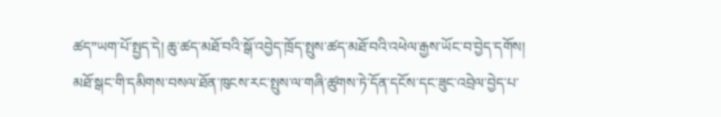ཚད”ཡག་པོ་སྤྱད་དེ། ཆུ་ཚད་མཐོ་བའི་སྒོ་འབྱེད་ཁྲོད་སྤུས་ཚད་མཐོ་བའི་འཕེལ་རྒྱས་ཡོང་བ་བྱེད་དགོས། མཐོ་སྒང་གི་དམིགས་བསལ་ཐོན་ཁུངས་རང་སྤུས་ལ་གཞི་ཚུགས་ཏེ་དོན་དངོས་དང་ཟུང་འབྲེལ་བྱེད་པ་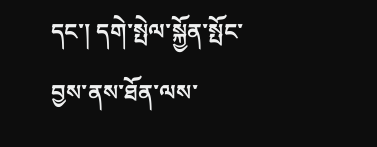དང་། དགེ་སྤེལ་སྐྱོན་སྤོང་བྱས་ནས་ཐོན་ལས་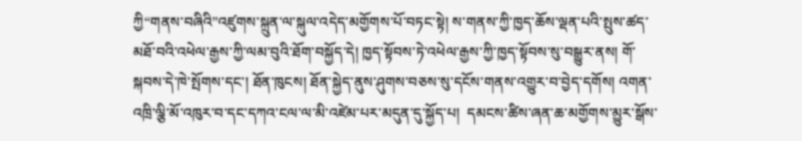ཀྱི“གནས་བཞིའི”འཛུགས་སྐྲུན་ལ་སྐུལ་འདེད་མགྱོགས་པོ་བཏང་སྟེ། ས་གནས་ཀྱི་ཁྱད་ཆོས་ལྡན་པའི་སྤུས་ཚད་མཐོ་བའི་འཕེལ་རྒྱས་ཀྱི་ལམ་བུའི་ཐོག་བསྐྱོད་དེ། ཁྱད་སྟོབས་ཏེ་འཕེལ་རྒྱས་ཀྱི་ཁྱད་སྟོབས་སུ་བསྒྱུར་ནས། གོ་སྐབས་དེ་ཁེ་སྤོགས་དང་། ཐོན་ཁུངས། ཐོན་སྐྱེད་ནུས་ཤུགས་བཅས་སུ་དངོས་གནས་འགྱུར་བ་བྱེད་དགོས། འགན་འཁྲི་ལྕི་མོ་འཁུར་བ་དང་དཀའ་ངལ་ལ་མི་འཛེམ་པར་མདུན་དུ་སྐྱོད་པ།  དམངས་ཚིས་ཞན་ཆ་མགྱོགས་མྱུར་སྒོས་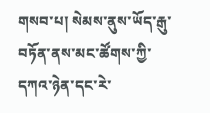གསབ་པ། སེམས་ནུས་ཡོད་རྒུ་བཏོན་ནས་མང་ཚོགས་ཀྱི་དཀའ་ཉེན་དང་རེ་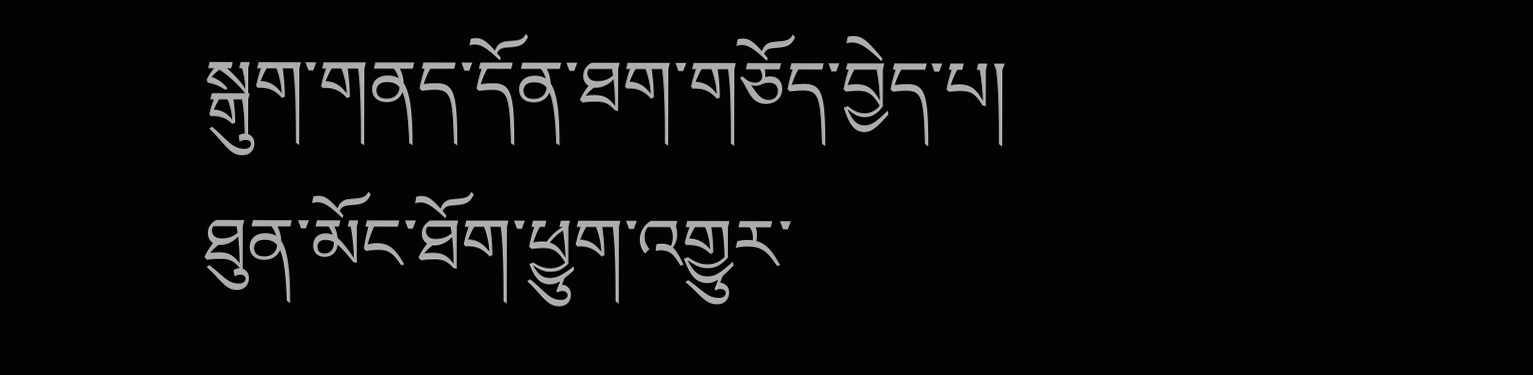སྒུག་གནད་དོན་ཐག་གཅོད་བྱེད་པ། ཐུན་མོང་ཐོག་ཕྱུག་འགྱུར་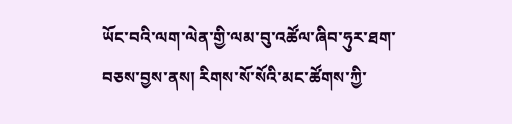ཡོང་བའི་ལག་ལེན་གྱི་ལམ་བུ་འཚོལ་ཞིབ་ཧུར་ཐག་བཅས་བྱས་ནས། རིགས་སོ་སོའི་མང་ཚོགས་ཀྱི་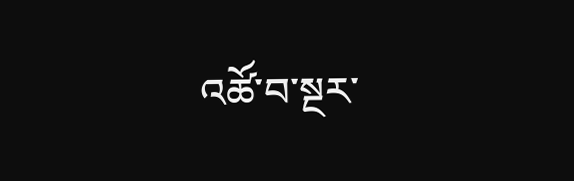འཚོ་བ་སྔར་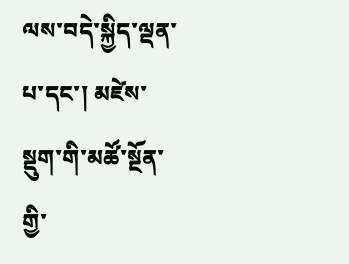ལས་བདེ་སྐྱིད་ལྡན་པ་དང་། མཛེས་སྡུག་གི་མཚོ་སྔོན་གྱི་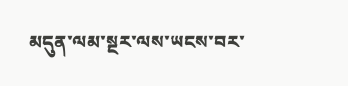མདུན་ལམ་སྔར་ལས་ཡངས་བར་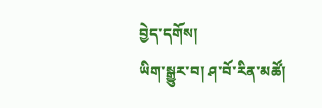བྱེད་དགོས།
ཡིག་སྒྱུར་བ། ཤ་བོ་རིན་མཚོ།